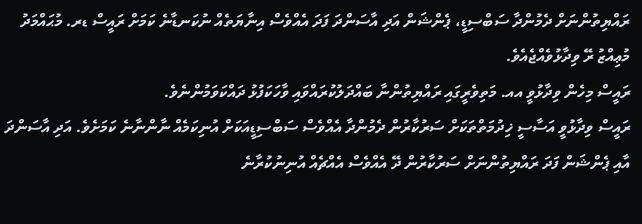ރައްޔިތުންނަށް ދެމުންދާ ސަބްސިޑީ، ޕެންޝަން އަދި އާސަންދަ ފަދަ އެއްވެސް އިނާޔަތެއް ނުކަނޑާނެ ކަމަށް ރައީސް ޑރ. މުޙައްމަދު މުޢިއްޒު ރޭ ވިދާޅުވެއްޖެއެވެ.
ރައީސް މިހެން ވިދާޅުވީ އއ. މަތިވެރީގައި ރައްޔިތުންނާ ބައްދަލުކުރައްވައި ވާހަކަފުޅު ދައްކަވަމުންނެވެ.
ރައީސް ވިދާޅުވީ އަސާސީ ޚިދުމަތްތަކަށް ސަރުކާރުން ދެމުންދާ އެއްވެސް ސަބްސިޑީއަކަށް އުނިކަމެއް ނާންނާނެ ކަމަށެވެ. އަދި އާސަންދަ އާއި ޕެންޝަން ފަދަ ރައްޔިތުންނަށް ސަރުކާރުން ދޭ އެއްވެސް އެއްޗެއް އުނިނުކުރާނެ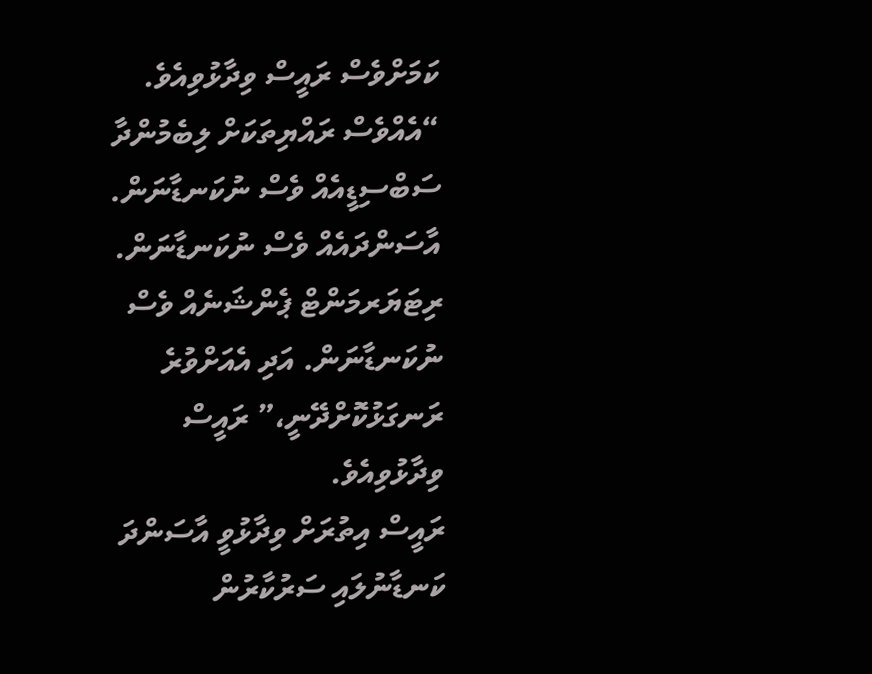ކަމަށްވެސް ރައީސް ވިދާޅުވިއެވެ.
“އެއްވެސް ރައްޔިތަކަށް ލިބެމުންދާ ސަބްސިޑީއެއް ވެސް ނުކަނޑާނަން. އާސަންދައެއް ވެސް ނުކަނޑާނަން. ރިޓަޔަރމަންޓް ޕެންޝަނެއް ވެސް ނުކަނޑާނަން. އަދި އެއަށްވުރެ ރަނގަޅުކޮށްދޭނީ،” ރައީސް ވިދާޅުވިއެވެ.
ރައީސް އިތުރަށް ވިދާޅުވީ އާސަންދަ ކަނޑާނުލައި ސަރުކާރުން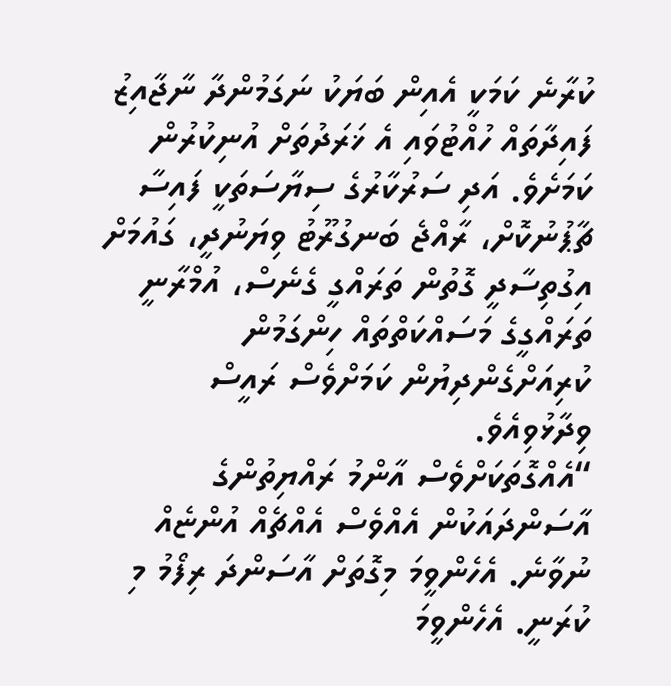ކުރާނެ ކަމަކީ އެއިން ބަޔަކު ނަގަމުންދާ ނާޖާއިޒު ފައިދާތައް ހުއްޓުވައި އެ ޚަރަދުތަށް އުނިކުރުން ކަމަށެވެ. އަދި ސަރުކާރުގެ ސިޔާސަތަކީ ފައިސާ ޗާޕުނުކޮށް، ރާއްޖެ ބަނގުރޫޓު ވިޔަނުދީ، ގައުމަށް އިގުތިސާދީ ގޮތުން ތަރައްގީ ގެނެސް، އުމްރާނީ ތަރައްގީގެ މަސައްކަތްތައް ހިންގަމުން ކުރިއަށްގެންދިޔުން ކަމަށްވެސް ރައީސް ވިދާޅުވިއެވެ.
“އެއްގޮތަކަށްވެސް އާންމު ރައްޔިތުންގެ އާސަންދައަކުން އެއްވެސް އެއްޗެއް އުންޏެއް ނުވާނެ. އެހެންވީމަ މިގޮތަށް އާސަންދަ ރިފޯމު މި ކުރަނީ. އެހެންވީމަ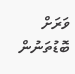ވަރަށް ބޮޑުތަނުން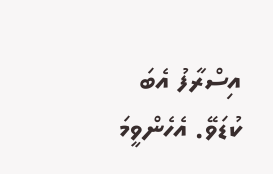އިސްރާފު އެބަ ކުޑަވޭ. އެހެންވީމަ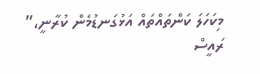މިކަހަލަ ކަންތައްތައް އަޅުގަނޑުމެން ކުރާނީ،” ރައީސް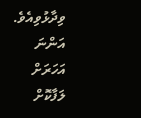ވިދާޅުވިއެވެ.
އަންނަ އަހަރަށް ލަފާކޮށް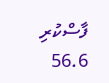ފާސްކުރި 56.6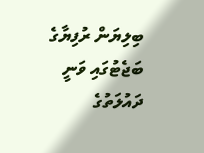ބިލިޔަން ރުފިޔާގެ ބަޖެޓުގައި ވަނީ ދައުލަތުގެ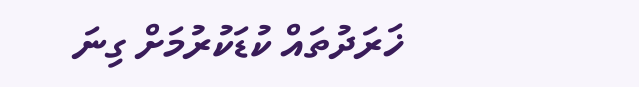ޚަރަދުތައް ކުޑަކުރުމަށް ގިނަ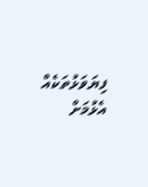ފިޔަވަޅުތަކެއް އެޅުމަށް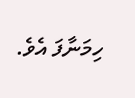ހިމަނާފަ އެވެ.